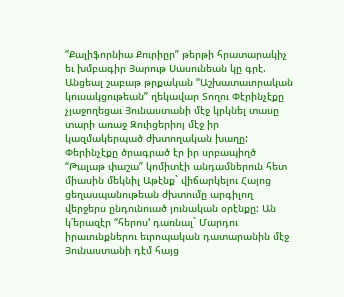“Քալիֆորնիա Քուրիըր” թերթի հրատարակիչ եւ խմբագիր Յարութ Սասունեան կը գրէ.
Անցեալ շաբաթ թրքական “Աշխատաւորական կուսակցութեան” ղեկավար Տողու Փէրինչէքը չյաջողեցաւ Յունաստանի մէջ կրկնել տասը տարի առաջ Զուիցերիոյ մէջ իր կազմակերպած ժխտողական խաղը: Փերինչէքը ծրագրած էր իր սրբապիղծ “Թալաթ փաշա” կոմիտէի անդամներուն հետ միասին մեկնիլ Աթէնք` վիճարկելու Հայոց ցեղասպանութեան ժխտումը արգիլող վերջերս ընդունուած յունական օրէնքը: Ան կ՛երազէր “հերոս’ դառնալ` Մարդու իրաւունքներու եւրոպական դատարանին մէջ Յունաստանի դէմ հայց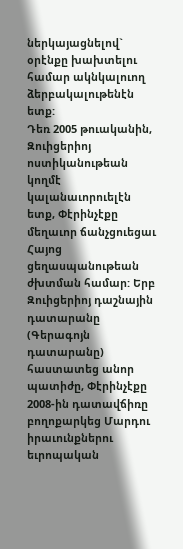ներկայացնելով` օրէնքը խախտելու համար ակնկալուող ձերբակալութենէն ետք:
Դեռ 2005 թուականին, Զուիցերիոյ ոստիկանութեան կողմէ կալանաւորուելէն ետք, Փէրինչէքը մեղաւոր ճանչցուեցաւ Հայոց ցեղասպանութեան ժխտման համար: Երբ Զուիցերիոյ դաշնային դատարանը (Գերագոյն դատարանը) հաստատեց անոր պատիժը, Փէրինչէքը 2008-ին դատավճիռը բողոքարկեց Մարդու իրաւունքներու եւրոպական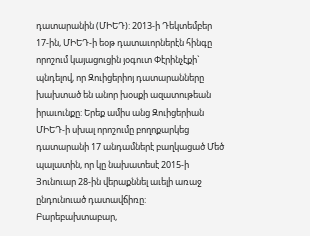դատարանին (ՄԻԵԴ): 2013-ի Դեկտեմբեր 17-ին, ՄԻԵԴ-ի եօթ դատաւորներէն հինգը որոշում կայացուցին յօգուտ Փէրինչէքի` պնդելով, որ Զուիցերիոյ դատարանները խախտած են անոր խօսքի ազատութեան իրաւունքը: Երեք ամիս անց Զուիցերիան ՄԻԵԴ-ի սխալ որոշումը բողոքարկեց դատարանի 17 անդամներէ բաղկացած Մեծ պալատին, որ կը նախատեսէ 2015-ի Յունուար 28-ին վերաքննել աւելի առաջ ընդունուած դատավճիռը:
Բարեբախտաբար,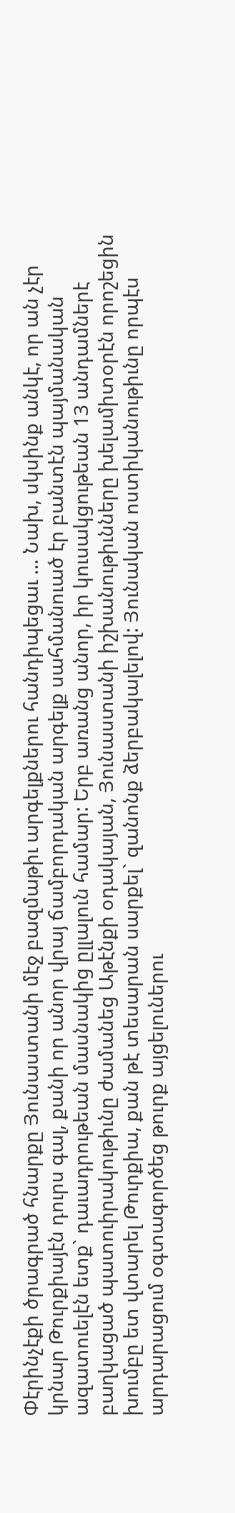Փէրինչէքի ծրագրած հնարքը Յունաստանի մէջ բազմաթիւ արգելքներու հանդիպեցաւ … Նախ, սկսինք անկէ, որ ան չէր կրնար Թուրքիայէն դուրս գալ, քանի որ անոր վրայ ճամբորդական արգելք սահմանուած էր բանտէն պայմանական ազատուելէն ետք` դաւադրութեան մասնակից ըլլալուն համար: Երբ առանց անոր, իր կուսակցութեան 13 անդամներէ բաղկացած պատուիրակութիւնը ժամանեց Աթէնքի օդակայան, Յունաստանի իշխանութիւնները խելամիտօրէն որոշեցին խումբը ետ վտարել Թուրքիա, քան թէ տեսարան սարքել` զանոնք ձերբակալելով: Յունական ոստիկանութիւնը որպէս արդարացում օգտագործեց թուրք այցելուներու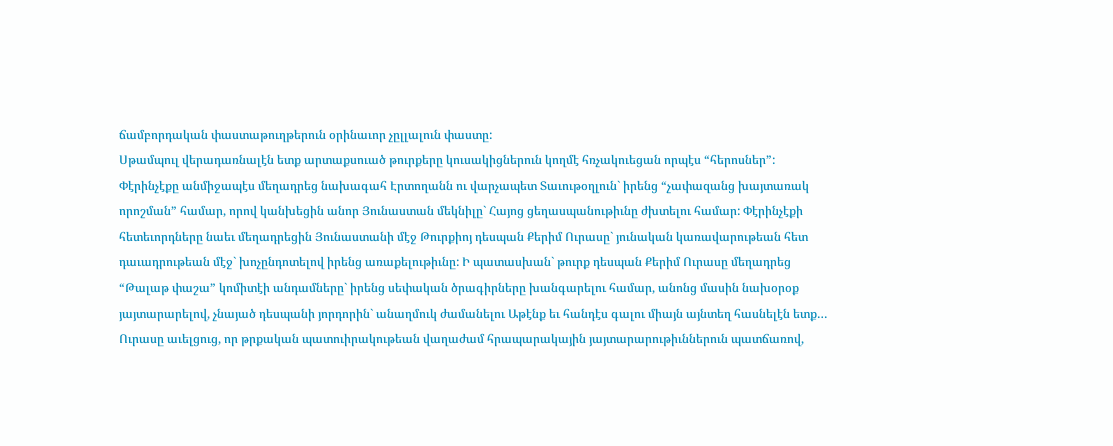ճամբորդական փաստաթուղթերուն օրինաւոր չըլլալուն փաստը:
Սթամպուլ վերադառնալէն ետք արտաքսուած թուրքերը կուսակիցներուն կողմէ հռչակուեցան որպէս “հերոսներ”: Փէրինչէքը անմիջապէս մեղադրեց նախագահ Էրտողանն ու վարչապետ Տաւութօղլուն` իրենց “չափազանց խայտառակ որոշման” համար, որով կանխեցին անոր Յունաստան մեկնիլը` Հայոց ցեղասպանութիւնը ժխտելու համար: Փէրինչէքի հետեւորդները նաեւ մեղադրեցին Յունաստանի մէջ Թուրքիոյ դեսպան Քերիմ Ուրասը` յունական կառավարութեան հետ դաւադրութեան մէջ` խոչընդոտելով իրենց առաքելութիւնը: Ի պատասխան` թուրք դեսպան Քերիմ Ուրասը մեղադրեց “Թալաթ փաշա” կոմիտէի անդամները` իրենց սեփական ծրագիրները խանգարելու համար, անոնց մասին նախօրօք յայտարարելով, չնայած դեսպանի յորդորին` անաղմուկ ժամանելու Աթէնք եւ հանդէս գալու միայն այնտեղ հասնելէն ետք… Ուրասը աւելցուց, որ թրքական պատուիրակութեան վաղաժամ հրապարակային յայտարարութիւններուն պատճառով,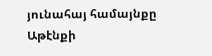յունահայ համայնքը Աթէնքի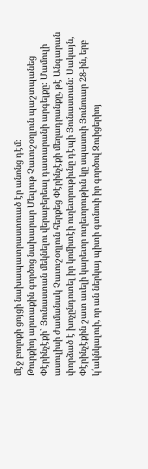մէջ բողոքի ցոյցի նախապատրաստուած էր անոնց դէմ:
Թուրքիոյ արտաքին գործոց նախարար Մեւլութ Չաւուշօղլուն պաշտպանեց Փէրինչէքի` Յունաստան մեկնելու վերաբերեալ դատարանի արգելքը: Մամուլի ասուլիսի ժամանակ Չաւուշօղլուն հերքեց Փէրինչէքի մեղադրանքը, թէ Անգարան փորձած է խոչընդոտել իր կոմիտէի ուղեւորութիւնը դէպի Յունաստան: Սակայն, Փէրինչէքին շատ աւելի կարեւոր ուղեւորութիւն կը սպասուի Յունուար 28-ին, երբ կ՛ակնկալուի, որ ան ներկայ պիտի գտնուի իր գործով Զուիցերիոյ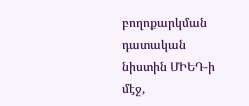բողոքարկման դատական նիստին ՄԻԵԴ-ի մէջ,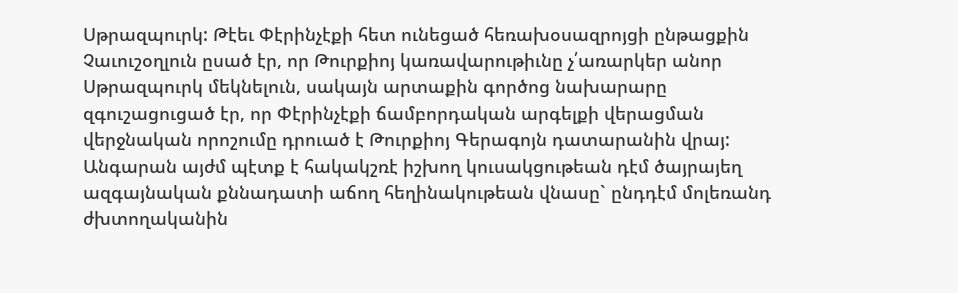Սթրազպուրկ: Թէեւ Փէրինչէքի հետ ունեցած հեռախօսազրոյցի ընթացքին Չաւուշօղլուն ըսած էր, որ Թուրքիոյ կառավարութիւնը չ՛առարկեր անոր Սթրազպուրկ մեկնելուն, սակայն արտաքին գործոց նախարարը զգուշացուցած էր, որ Փէրինչէքի ճամբորդական արգելքի վերացման վերջնական որոշումը դրուած է Թուրքիոյ Գերագոյն դատարանին վրայ: Անգարան այժմ պէտք է հակակշռէ իշխող կուսակցութեան դէմ ծայրայեղ ազգայնական քննադատի աճող հեղինակութեան վնասը` ընդդէմ մոլեռանդ ժխտողականին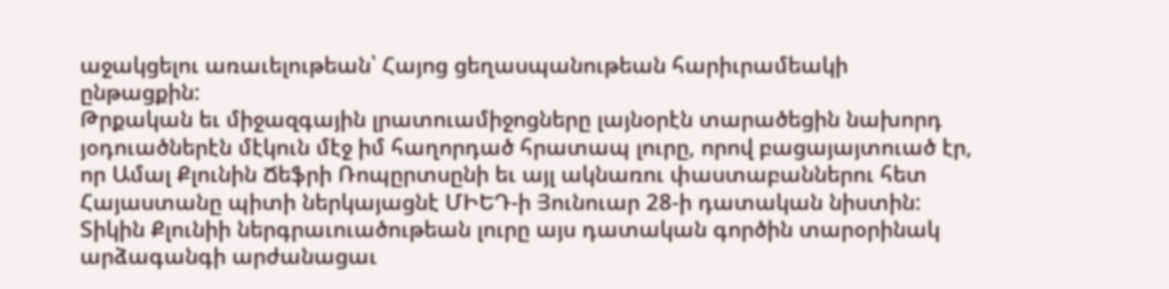աջակցելու առաւելութեան՝ Հայոց ցեղասպանութեան հարիւրամեակի ընթացքին:
Թրքական եւ միջազգային լրատուամիջոցները լայնօրէն տարածեցին նախորդ յօդուածներէն մէկուն մէջ իմ հաղորդած հրատապ լուրը, որով բացայայտուած էր, որ Ամալ Քլունին Ճեֆրի Ռոպըրտսընի եւ այլ ակնառու փաստաբաններու հետ Հայաստանը պիտի ներկայացնէ ՄԻԵԴ-ի Յունուար 28-ի դատական նիստին: Տիկին Քլունիի ներգրաւուածութեան լուրը այս դատական գործին տարօրինակ արձագանգի արժանացաւ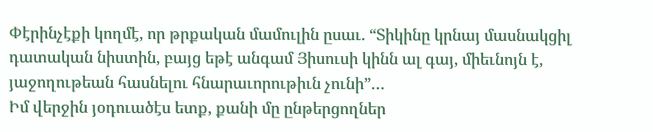Փէրինչէքի կողմէ, որ թրքական մամուլին ըսաւ. “Տիկինը կրնայ մասնակցիլ դատական նիստին, բայց եթէ անգամ Յիսուսի կինն ալ գայ, միեւնոյն է, յաջողութեան հասնելու հնարաւորութիւն չունի”…
Իմ վերջին յօդուածէս ետք, քանի մը ընթերցողներ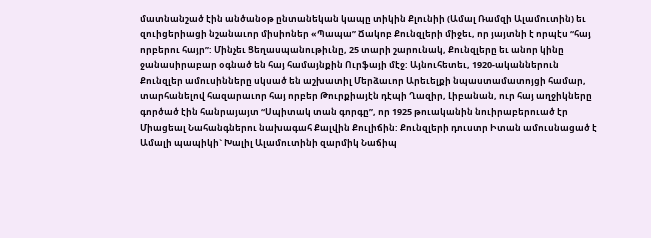մատնանշած էին անծանօթ ընտանեկան կապը տիկին Քլունիի (Ամալ Ռամզի Ալամուտին) եւ զուիցերիացի նշանաւոր միսիոներ «Պապա” Ճակոբ Քունզլերի միջեւ, որ յայտնի է որպէս “հայ որբերու հայր”: Մինչեւ Ցեղասպանութիւնը, 25 տարի շարունակ, Քունզլերը եւ անոր կինը ջանասիրաբար օգնած են հայ համայնքին Ուրֆայի մէջ: Այնուհետեւ, 1920-ականներուն Քունզլեր ամուսինները սկսած են աշխատիլ Մերձաւոր Արեւելքի նպաստամատոյցի համար, տարհանելով հազարաւոր հայ որբեր Թուրքիայէն դէպի Ղազիր, Լիբանան, ուր հայ աղջիկները գործած էին հանրայայտ “Սպիտակ տան գորգը”, որ 1925 թուականին նուիրաբերուած էր Միացեալ Նահանգներու նախագահ Քալվին Քուլիճին: Քունզլերի դուստր Իտան ամուսնացած է Ամալի պապիկի` Խալիլ Ալամուտինի զարմիկ Նաճիպ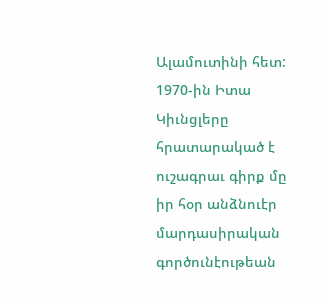Ալամուտինի հետ: 1970-ին Իտա Կիւնցլերը հրատարակած է ուշագրաւ գիրք մը իր հօր անձնուէր մարդասիրական գործունէութեան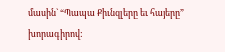մասին` “Պապա Քիւնզլերը եւ հայերը” խորագիրով: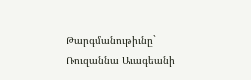Թարգմանութիւնը` Ռուզաննա Աւագեանի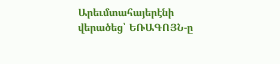Արեւմտահայերէնի վերածեց՝ ԵՌԱԳՈՅՆ-ը